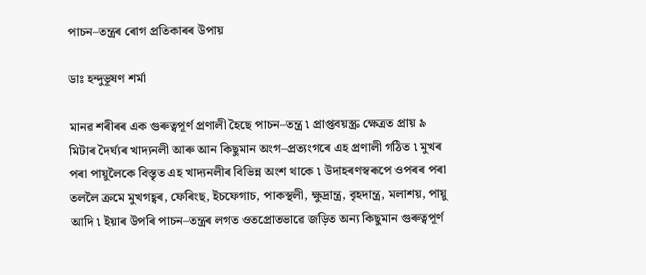পাচন–তন্ত্রৰ ৰোগ প্রতিকাৰৰ উপায়

ডাঃ হন্দুভূষণ শর্মা

মানৱ শৰীৰৰ এক গুৰুত্বপূর্ণ প্রণালী হৈছে পাচন–তন্ত্র ৷ প্রাপ্তবয়স্ক্ৰ ক্ষেত্রত প্রায় ৯ মিটাৰ দৈর্ঘ্যৰ খাদ্যনলী আৰু আন কিছুমান অংগ–প্রত্যংগৰে এহ প্রণালী গঠিত ৷ মুখৰ পৰা পায়ুলৈকে বিস্তৃত এহ খাদ্যনলীৰ বিভিন্ন অংশ থাকে ৷ উদাহৰণস্বৰূপে ওপৰৰ পৰা তললৈ ক্রমে মুখগহ্বৰ, ফেৰিংছ, ইচফেগাচ, পাকস্থলী, ক্ষুদ্রান্ত্র, বৃহদান্ত্র, মলাশয়, পায়ু আদি ৷ ইয়াৰ উপৰি পাচন–তন্ত্রৰ লগত ওতপ্রোতভাৱে জড়িত অন্য কিছুমান গুৰুত্বপূর্ণ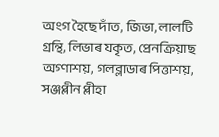অংগ হৈছে দাঁত, জিভা, লালটি গ্রন্থি, লিভাৰ যকৃত, প্রেনক্রিয়াছ অগ্ণাশয়, গলব্লাডাৰ পিত্তাশয়, সঞ্জপ্লীন প্লীহা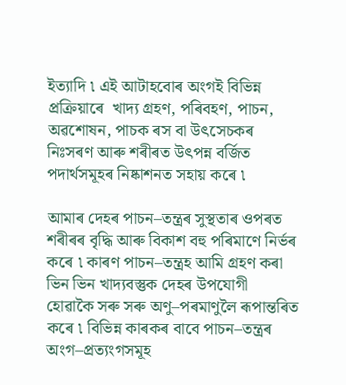ইত্যাদি ৷ এই আটাহবোৰ অংগই বিভিন্ন প্রক্রিয়াৰে  খাদ্য গ্রহণ, পৰিবহণ, পাচন, অৱশোষন, পাচক ৰস বা উৎসেচকৰ নিঃসৰণ আৰু শৰীৰত উৎপন্ন বর্জিত পদার্থসমূহৰ নিষ্কাশনত সহায় কৰে ৷

আমাৰ দেহৰ পাচন–তন্ত্রৰ সুস্থতাৰ ওপৰত শৰীৰৰ বৃদ্ধি আৰু বিকাশ বহু পৰিমাণে নির্ভৰ কৰে ৷ কাৰণ পাচন–তন্ত্রহ আমি গ্রহণ কৰা ভিন ভিন খাদ্যবস্তুক দেহৰ উপযোগী হোৱাকৈ সৰু সৰু অণু–পৰমাণুলৈ ৰূপান্তৰিত কৰে ৷ বিভিন্ন কাৰকৰ বাবে পাচন–তন্ত্রৰ অংগ–প্রত্যংগসমূহ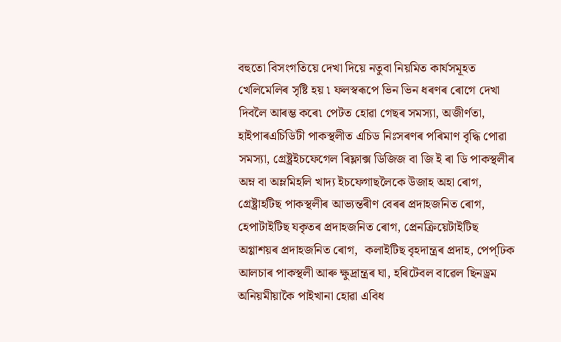বহুতো বিসংগতিয়ে দেখা দিয়ে নতুবা নিয়মিত কার্যসমূহত খেলিমেলিৰ সৃষ্টি হয় ৷ ফলস্বৰূপে ভিন ভিন ধৰণৰ ৰোগে দেখা দিবলৈ আৰম্ভ কৰে৷ পেটত হোৱা গেছৰ সমস্যা, অজীর্ণতা, হাইপাৰএচিডিটী পাকস্থলীত এচিড নিঃসৰণৰ পৰিমাণ বৃদ্ধি পোৱা সমস্যা, গ্রেষ্ট্রইচফেগেল ৰিফ্লাক্স ডিজিজ বা জি ই ৰা ডি পাকস্থলীৰ অম্ন বা অম্লমিহলি খাদ্য ইচফেগাছলৈকে উজাহ অহা ৰোগ, গ্রেষ্ট্রাহটিছ পাকস্থলীৰ আভ্যন্তৰীণ বেৰৰ প্রদাহজনিত ৰোগ, হেপাটাইটিছ যকৃতৰ প্রদাহজনিত ৰোগ, প্রেনক্রিয়েটাইটিছ অগ্ণাশয়ৰ প্রদাহজনিত ৰোগ,  কলাইটিছ বৃহদান্ত্রৰ প্রদাহ, পেপ্ঢিক আলচাৰ পাকস্থলী আৰু ক্ষুদ্রান্ত্রৰ ঘা, হৰিটেবল বাৱেল ছিনড্রম অনিয়মীয়াকৈ পাইখানা হোৱা এবিধ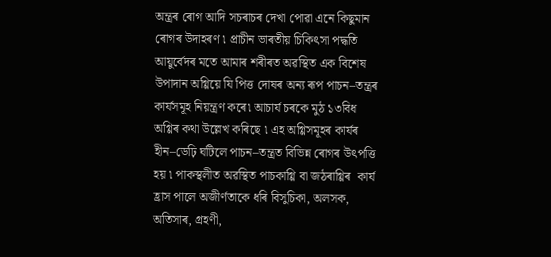অন্ত্রৰ ৰোগ আদি সচৰাচৰ দেখা পোৱা এনে কিছুমান ৰোগৰ উদাহৰণ ৷ প্রাচীন ভাৰতীয় চিকিৎসা পদ্ধতি আয়ুর্বেদৰ মতে আমাৰ শৰীৰত অৱস্থিত এক বিশেষ উপাদান অগ্ণিয়ে যি পিত্ত দোষৰ অন্য ৰূপ পাচন–তন্ত্রৰ কার্যসমূহ নিয়ন্ত্রণ কৰে৷ আচার্য চৰকে মুঠ ১৩বিধ অগ্ণিৰ কথা উল্লেখ কৰিছে ৷ এহ অগ্ণিসমূহৰ কার্যৰ হীন–ডেঢ়ি ঘটিলে পাচন–তন্ত্রত বিভিন্ন ৰোগৰ উৎপত্তি হয় ৷ পাকস্থলীত অৱস্থিত পাচকাগ্ণি বা জঠৰাগ্ণিৰ  কার্য হ্রাস পালে অজীর্ণতাকে ধৰি বিসুচিকা, অলসক, অতিসাৰ, গ্রহণী,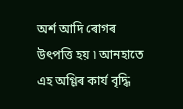অর্শ আদি ৰোগৰ উৎপত্তি হয় ৷ আনহাতে এহ অগ্ণিৰ কার্য বৃদ্ধি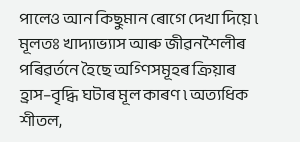পালেও আন কিছুমান ৰোগে দেখা দিয়ে ৷ মূলতঃ খাদ্যাভ্যাস আৰু জীৱনশৈলীৰ পৰিৱর্তনে হৈছে অগ্ণিসমূহৰ ক্রিয়াৰ হ্রাস–বৃদ্ধি ঘটাৰ মূল কাৰণ ৷ অত্যধিক শীতল,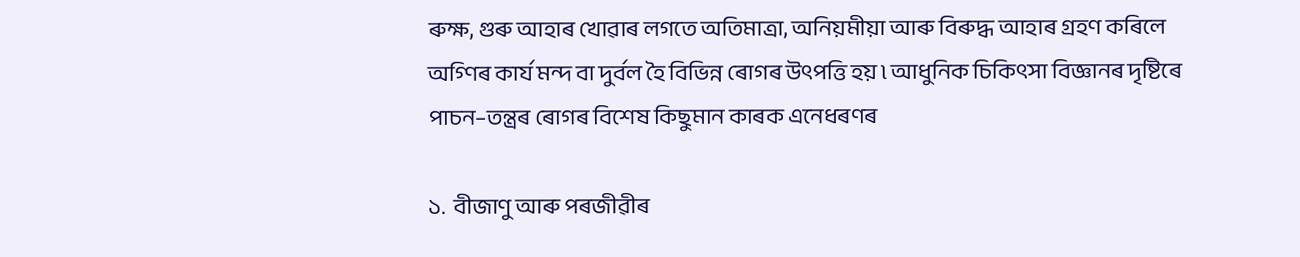ৰুক্ষ, গুৰু আহাৰ খোৱাৰ লগতে অতিমাত্রা, অনিয়মীয়া আৰু বিৰুদ্ধ আহাৰ গ্রহণ কৰিলে অগ্ণিৰ কার্য মন্দ বা দুর্বল হৈ বিভিন্ন ৰোগৰ উৎপত্তি হয় ৷ আধুনিক চিকিৎসা বিজ্ঞানৰ দৃষ্টিৰে পাচন–তন্ত্রৰ ৰোগৰ বিশেষ কিছুমান কাৰক এনেধৰণৰ

১.  বীজাণু আৰু পৰজীৱীৰ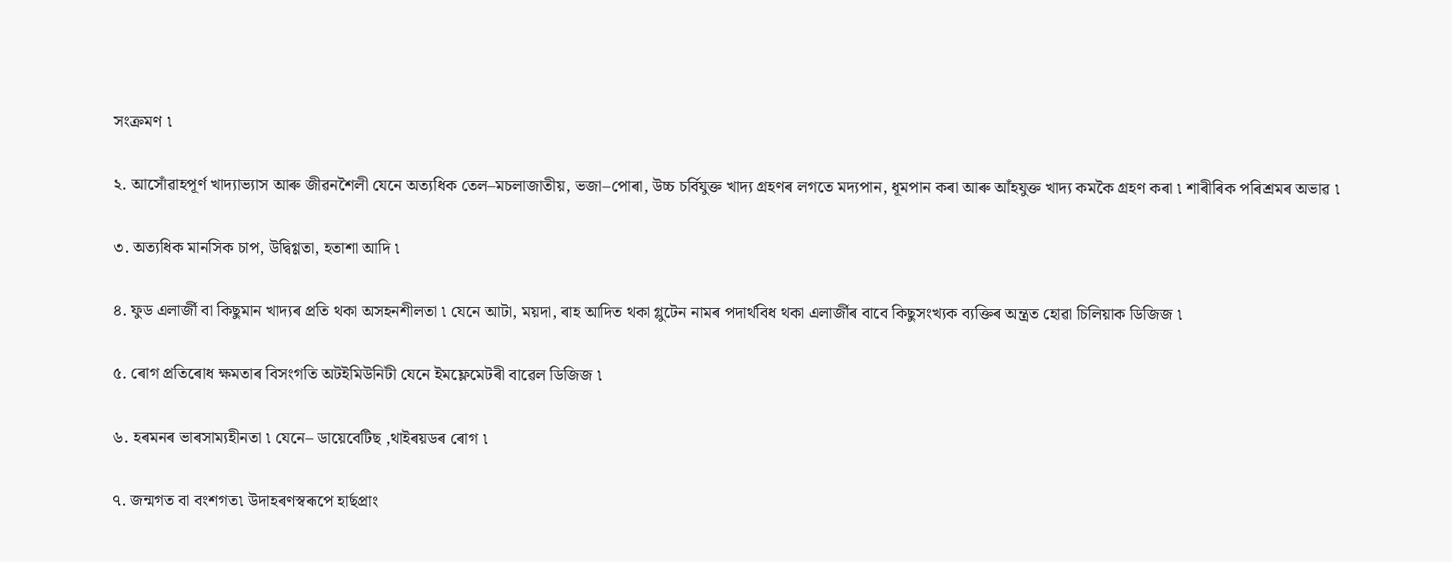সংক্রমণ ৷

২. আসোঁৱাহপূর্ণ খাদ্যাভ্যাস আৰু জীৱনশৈলী যেনে অত্যধিক তেল–মচলাজাতীয়, ভজা–পোৰা, উচ্চ চর্বিযুক্ত খাদ্য গ্রহণৰ লগতে মদ্যপান, ধূমপান কৰা আৰু আঁহযুক্ত খাদ্য কমকৈ গ্রহণ কৰা ৷ শাৰীৰিক পৰিশ্রমৰ অভাৱ ৷

৩. অত্যধিক মানসিক চাপ, উদ্বিগ্ণতা, হতাশা আদি ৷

৪. ফুড এলার্জী বা কিছুমান খাদ্যৰ প্রতি থকা অসহনশীলতা ৷ যেনে আটা, ময়দা, ৰাহ আদিত থকা গ্লুটেন নামৰ পদার্থবিধ থকা এলার্জীৰ বাবে কিছুসংখ্যক ব্যক্তিৰ অন্ত্রত হোৱা চিলিয়াক ডিজিজ ৷

৫. ৰোগ প্রতিৰোধ ক্ষমতাৰ বিসংগতি অটইমিউনিটী যেনে ইমফ্লেমেটৰী বাৱেল ডিজিজ ৷

৬. হৰমনৰ ভাৰসাম্যহীনতা ৷ যেনে– ডায়েবেটিছ ,থাইৰয়ডৰ ৰোগ ৷

৭. জন্মগত বা বংশগত৷ উদাহৰণস্বৰূপে হার্ছপ্রাং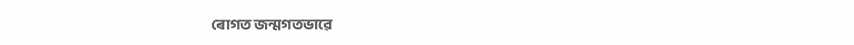ৰোগত জন্মগতভাৱে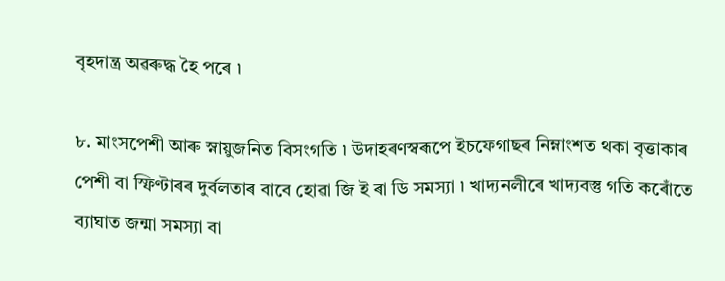বৃহদান্ত্র অৱৰুদ্ধ হৈ পৰে ৷

৮. মাংসপেশী আৰু স্নায়ুজনিত বিসংগতি ৷ উদাহৰণস্বৰূপে ইচফেগাছৰ নিম্নাংশত থকা বৃত্তাকাৰ পেশী বা স্ফিণ্টাৰৰ দুর্বলতাৰ বাবে হোৱা জি ই ৰা ডি সমস্যা ৷ খাদ্যনলীৰে খাদ্যবস্তু গতি কৰোঁতে ব্যাঘাত জন্মা সমস্যা বা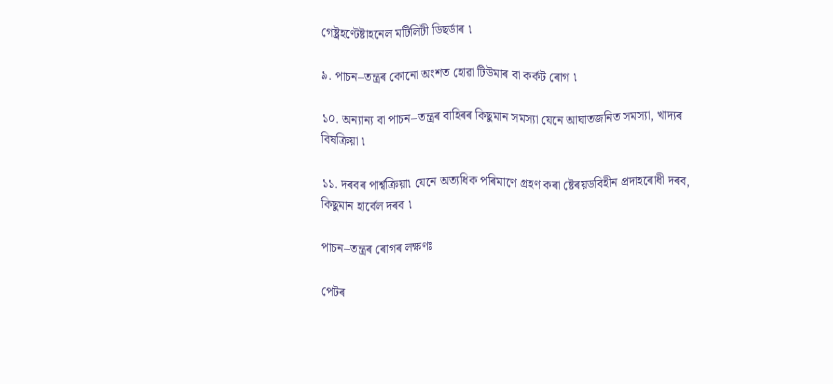গেষ্ট্রহণ্টেষ্টাহনেল মটিলিটী ডিছর্ডাৰ ৷

৯. পাচন–তন্ত্রৰ কোনো অংশত হোৱা টিউমাৰ বা কর্কট ৰোগ ৷

১০. অন্যান্য বা পাচন–তন্ত্রৰ বাহিৰৰ কিছুমান সমস্যা যেনে আঘাতজনিত সমস্যা, খাদ্যৰ বিষক্রিয়া ৷

১১. দৰবৰ পার্শ্বক্রিয়া৷ যেনে অত্যধিক পৰিমাণে গ্রহণ কৰা ষ্টেৰয়ডবিহীন প্রদাহৰোধী দৰব, কিছুমান হার্বেল দৰব ৷

পাচন–তন্ত্রৰ ৰোগৰ লক্ষণঃ

পেটৰ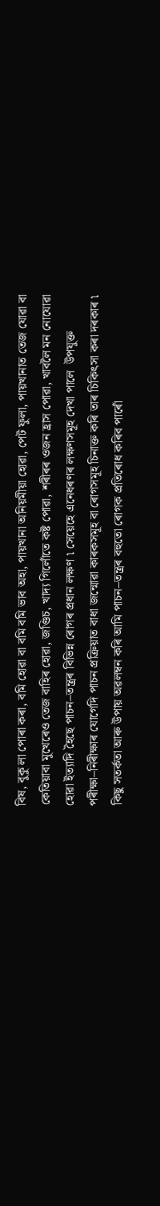বিষ, বুকু লা পোৰা কৰা, বমি হোৱা বা বমি বমি ভাব অহা, পায়খানা অনিয়মীয়া হোৱা, পেট ফুলা, পায়খানাত তেজ যোৱা বা কেতিয়াবা মুখেৰেও তেজ বাহিৰ হোৱা, জণ্ডিচ, খাদ্য গিলোঁতে কষ্ট পোৱা, শৰীৰৰ ওজন হ্রাস পোৱা, খাবলৈ মন নোযোৱা হোৱা ইত্যাদি হৈছে পাচন–তন্ত্রৰ বিভিন্ন ৰোগৰ প্রধান লক্ষণ ৷ সেয়েহে এনেধৰণৰ লক্ষণসমূহ দেখা পালে  উপযুক্ত পৰীক্ষা–নিৰীক্ষাৰ যোগেদি পাচন প্রক্রিয়াত বাধা জন্মোৱা কাৰকসমূহ বা ৰোগসমূহ চিনাক্ত কৰি তাৰ চিকিৎসা কৰা দৰকাৰ ৷ কিছু সতর্কতা আৰু উপায় অৱলম্বন কৰি আমি পাচন–তন্ত্রৰ বহুতো ৰোগক প্রতিৰোধ কৰিব পাৰোঁ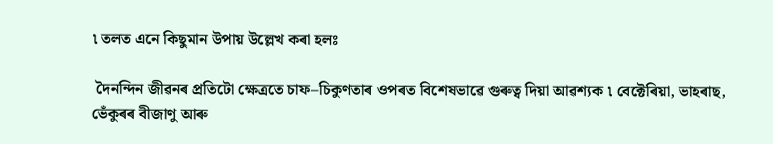৷ তলত এনে কিছুমান উপায় উল্লেখ কৰা হলঃ

 দৈনন্দিন জীৱনৰ প্রতিটো ক্ষেত্রতে চাফ–চিকুণতাৰ ওপৰত বিশেষভাৱে গুৰুত্ব দিয়া আৱশ্যক ৷ বেক্টেৰিয়া, ভাহৰাছ, ভেঁকুৰৰ বীজাণু আৰু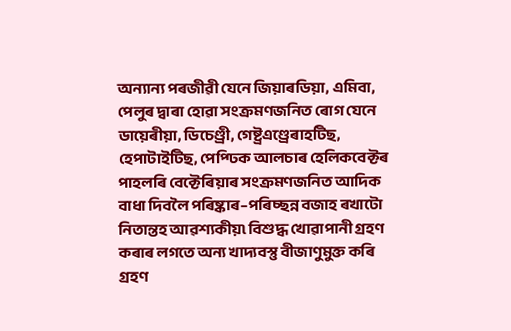অন্যান্য পৰজীৱী যেনে জিয়াৰডিয়া, এমিবা, পেলুৰ দ্বাৰা হোৱা সংক্রমণজনিত ৰোগ যেনে ডায়েৰীয়া, ডিচেণ্ড্রী, গেষ্ট্রএণ্ড্রেৰাহটিছ, হেপাটাইটিছ, পেপ্ঢিক আলচাৰ হেলিকবেক্টৰ পাহলৰি বেক্টেৰিয়াৰ সংক্রমণজনিত আদিক বাধা দিবলৈ পৰিষ্কাৰ–পৰিচ্ছন্ন বজাহ ৰখাটো নিতান্তহ আৱশ্যকীয়৷ বিশুদ্ধ খোৱাপানী গ্রহণ কৰাৰ লগতে অন্য খাদ্যবস্তু বীজাণুমুক্ত কৰি গ্রহণ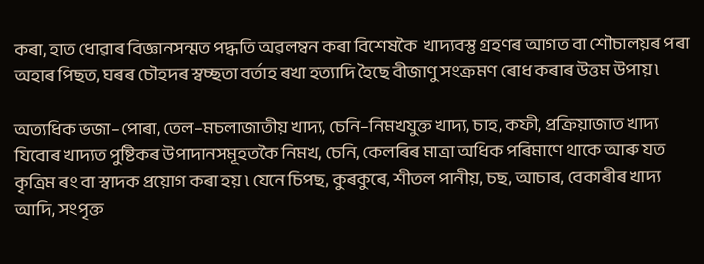কৰা, হাত ধোৱাৰ বিজ্ঞানসন্মত পদ্ধতি অৱলম্বন কৰা বিশেষকৈ  খাদ্যবস্তু গ্রহণৰ আগত বা শৌচালয়ৰ পৰা অহাৰ পিছত, ঘৰৰ চৌহদৰ স্বচ্ছতা বর্তাহ ৰখা হত্যাদি হৈছে বীজাণু সংক্রমণ ৰোধ কৰাৰ উত্তম উপায় ৷

অত্যধিক ভজা–পোৰা, তেল–মচলাজাতীয় খাদ্য, চেনি–নিমখযুক্ত খাদ্য, চাহ, কফী, প্রক্রিয়াজাত খাদ্য যিবোৰ খাদ্যত পুষ্টিকৰ উপাদানসমূহতকৈ নিমখ, চেনি, কেলৰিৰ মাত্রা অধিক পৰিমাণে থাকে আৰু যত কৃত্রিম ৰং বা স্বাদক প্রয়োগ কৰা হয় ৷ যেনে চিপছ, কুৰকুৰে, শীতল পানীয়, চছ, আচাৰ, বেকাৰীৰ খাদ্য আদি, সংপৃক্ত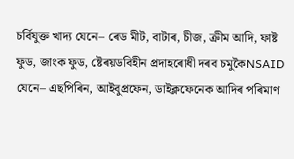চর্বিযুক্ত খাদ্য যেনে– ৰেড মীট, বাটাৰ, চীজ, ক্রীম আদি, ফাষ্ট ফুড, জাংক ফুড, ষ্টেৰয়ডবিহীন প্রদাহৰোধী দৰব চমুকৈNSAID যেনে– এছপিৰিন, আইবুপ্রফেন, ডাইক্লফেনেক আদিৰ পৰিমাণ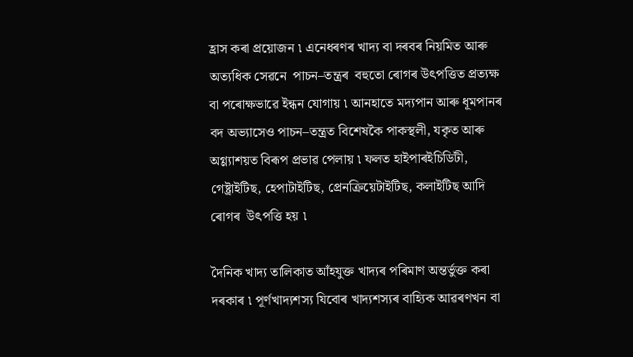হ্রাস কৰা প্রয়োজন ৷ এনেধৰণৰ খাদ্য বা দৰবৰ নিয়মিত আৰু অত্যধিক সেৱনে  পাচন–তন্ত্রৰ  বহুতো ৰোগৰ উৎপত্তিত প্রত্যক্ষ বা পৰোক্ষভাৱে ইন্ধন যোগায় ৷ আনহাতে মদ্যপান আৰু ধূমপানৰ বদ অভ্যাসেও পাচন–তন্ত্রত বিশেষকৈ পাকস্থলী, যকৃত আৰু অগ্ণ্যাশয়ত বিৰূপ প্রভাৱ পেলায় ৷ ফলত হাইপাৰইচিডিটী, গেষ্ট্রাইটিছ, হেপাটাইটিছ, প্রেনক্রিয়েটাইটিছ, কলাইটিছ আদি ৰোগৰ  উৎপত্তি হয় ৷

দৈনিক খাদ্য তালিকাত আঁহযুক্ত খাদ্যৰ পৰিমাণ অন্তর্ভুক্ত কৰা দৰকাৰ ৷ পূর্ণখাদ্যশস্য যিবোৰ খাদ্যশস্যৰ বাহ্যিক আৱৰণখন বা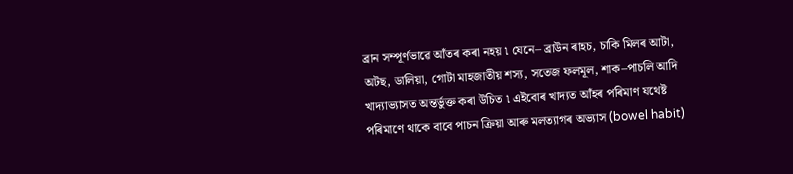ব্রান সম্পূর্ণভাৱে আঁতৰ কৰা নহয় ৷ যেনে– ব্রাউন ৰাহচ, চাকি মিলৰ আটা, অটছ, ডালিয়া, গোটা মাহজাতীয় শস্য, সতেজ ফলমূল, শাক–পাচলি আদি খাদ্যাভ্যাসত অন্তর্ভুক্ত কৰা উচিত ৷ এইবোৰ খাদ্যত আঁহৰ পৰিমাণ যথেষ্ট পৰিমাণে থাকে বাবে পাচন ক্রিয়া আৰু মলত্যাগৰ অভ্যাস (bowel habit)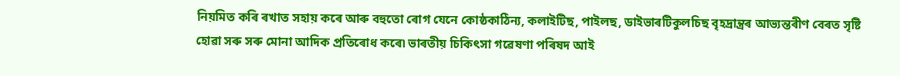নিয়মিত কৰি ৰখাত সহায় কৰে আৰু বহুতো ৰোগ যেনে কোষ্ঠকাঠিন্য, কলাইটিছ, পাইলছ, ডাইভাৰটিকুলচিছ বৃহদ্রান্ত্রৰ আভ্যন্তৰীণ বেৰত সৃষ্টি হোৱা সৰু সৰু মোনা আদিক প্রতিৰোধ কৰে৷ ভাৰতীয় চিকিৎসা গৱেষণা পৰিষদ আই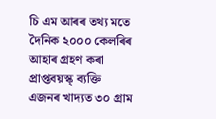চি এম আৰৰ তথ্য মতে দৈনিক ২০০০ কেলৰিৰ আহাৰ গ্রহণ কৰা প্রাপ্তবয়স্ক্ ব্যক্তি এজনৰ খাদ্যত ৩০ গ্রাম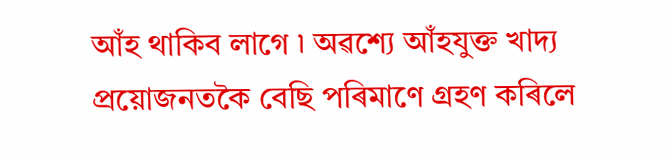আঁহ থাকিব লাগে ৷ অৱশ্যে আঁহযুক্ত খাদ্য প্রয়োজনতকৈ বেছি পৰিমাণে গ্রহণ কৰিলে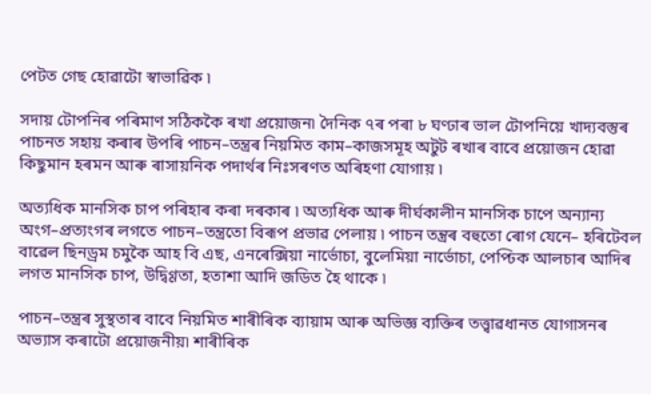পেটত গেছ হোৱাটো স্বাভাৱিক ৷

সদায় টোপনিৰ পৰিমাণ সঠিককৈ ৰখা প্রয়োজন৷ দৈনিক ৭ৰ পৰা ৮ ঘণ্ঢাৰ ভাল টোপনিয়ে খাদ্যবস্তুৰ পাচনত সহায় কৰাৰ উপৰি পাচন–তন্ত্রৰ নিয়মিত কাম–কাজসমূহ অটুট ৰখাৰ বাবে প্রয়োজন হোৱা কিছুমান হৰমন আৰু ৰাসায়নিক পদার্থৰ নিঃসৰণত অৰিহণা যোগায় ৷

অত্যধিক মানসিক চাপ পৰিহাৰ কৰা দৰকাৰ ৷ অত্যধিক আৰু দীর্ঘকালীন মানসিক চাপে অন্যান্য অংগ–প্রত্যংগৰ লগতে পাচন–তন্ত্রতো বিৰূপ প্রভাৱ পেলায় ৷ পাচন তন্ত্রৰ বহুতো ৰোগ যেনে– হৰিটেবল বাৱেল ছিনড্রম চমুকৈ আহ বি এছ, এনৰেক্সিয়া নার্ভোচা, বুলেমিয়া নার্ভোচা, পেপ্ঢিক আলচাৰ আদিৰ লগত মানসিক চাপ, উদ্বিগ্ণতা, হতাশা আদি জডিত হৈ থাকে ৷

পাচন–তন্ত্রৰ সুস্থতাৰ বাবে নিয়মিত শাৰীৰিক ব্যায়াম আৰু অভিজ্ঞ ব্যক্তিৰ তত্ত্বাৱধানত যোগাসনৰ অভ্যাস কৰাটো প্রয়োজনীয়৷ শাৰীৰিক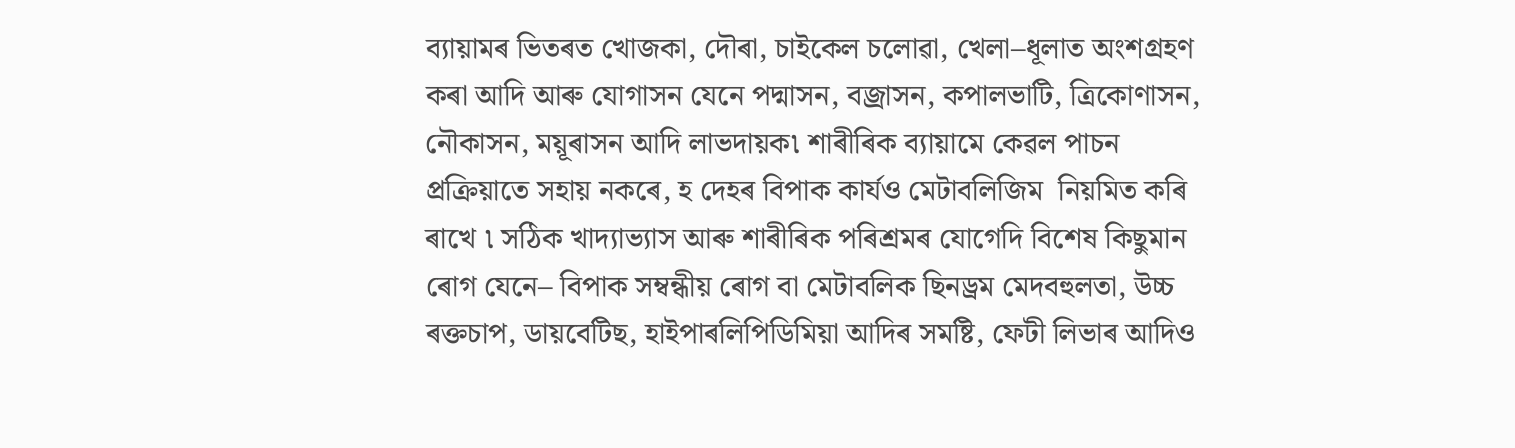ব্যায়ামৰ ভিতৰত খোজকা, দৌৰা, চাইকেল চলোৱা, খেলা–ধূলাত অংশগ্রহণ কৰা আদি আৰু যোগাসন যেনে পদ্মাসন, বজ্রাসন, কপালভাটি, ত্রিকোণাসন, নৌকাসন, ময়ূৰাসন আদি লাভদায়ক৷ শাৰীৰিক ব্যায়ামে কেৱল পাচন প্রক্রিয়াতে সহায় নকৰে, হ দেহৰ বিপাক কার্যও মেটাবলিজিম  নিয়মিত কৰি ৰাখে ৷ সঠিক খাদ্যাভ্যাস আৰু শাৰীৰিক পৰিশ্রমৰ যোগেদি বিশেষ কিছুমান ৰোগ যেনে– বিপাক সম্বন্ধীয় ৰোগ বা মেটাবলিক ছিনড্রম মেদবহুলতা, উচ্চ ৰক্তচাপ, ডায়বেটিছ, হাইপাৰলিপিডিমিয়া আদিৰ সমষ্টি, ফেটী লিভাৰ আদিও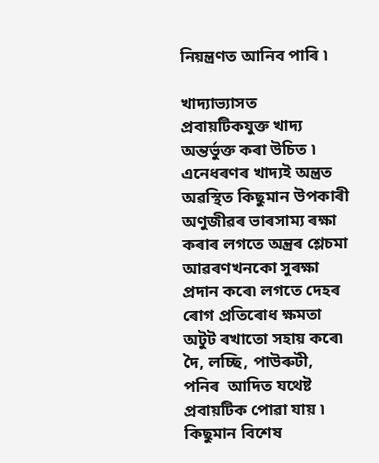নিয়ন্ত্রণত আনিব পাৰি ৷

খাদ্যাভ্যাসত প্রবায়টিকযুক্ত খাদ্য অন্তর্ভুক্ত কৰা উচিত ৷ এনেধৰণৰ খাদ্যই অন্ত্রত অৱস্থিত কিছুমান উপকাৰী অণুজীৱৰ ভাৰসাম্য ৰক্ষা কৰাৰ লগতে অন্ত্রৰ শ্লেচমা আৱৰণখনকো সুৰক্ষা প্রদান কৰে৷ লগতে দেহৰ ৰোগ প্রতিৰোধ ক্ষমতা অটুট ৰখাতো সহায় কৰে৷ দৈ, লচ্ছি, পাউৰুটী, পনিৰ  আদিত যথেষ্ট প্রবায়টিক পোৱা যায় ৷ কিছুমান বিশেষ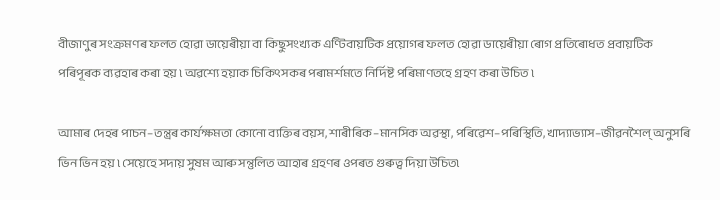বীজাণুৰ সংক্রমণৰ ফলত হোৱা ডায়েৰীয়া বা কিছুসংখ্যক এণ্টিবায়টিক প্রয়োগৰ ফলত হোৱা ডায়েৰীয়া ৰোগ প্রতিৰোধত প্রবায়টিক পৰিপূৰক ব্যৱহাৰ কৰা হয় ৷ অৱশ্যে হয়াক চিকিৎসকৰ পৰামর্শমতে নির্দিষ্ট পৰিমাণতহে গ্রহণ কৰা উচিত ৷

আমাৰ দেহৰ পাচন–তন্ত্রৰ কার্যক্ষমতা কোনো ব্যক্তিৰ বয়স, শাৰীৰিক–মানসিক অৱস্থা, পৰিৱেশ–পৰিস্থিতি, খাদ্যাভ্যাস–জীৱনশৈল্ অনুসৰি ভিন ভিন হয় ৷ সেয়েহে সদায় সুষম আৰু সন্তুলিত আহাৰ গ্রহণৰ ওপৰত গুৰুত্ব দিয়া উচিত৷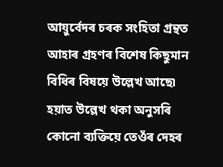আয়ুর্বেদৰ চৰক সংহিতা গ্রন্থত আহাৰ গ্রহণৰ বিশেষ কিছুমান বিধিৰ বিষয়ে উল্লেখ আছে৷ হয়াত উল্লেখ থকা অনুসৰি কোনো ব্যক্তিয়ে তেওঁৰ দেহৰ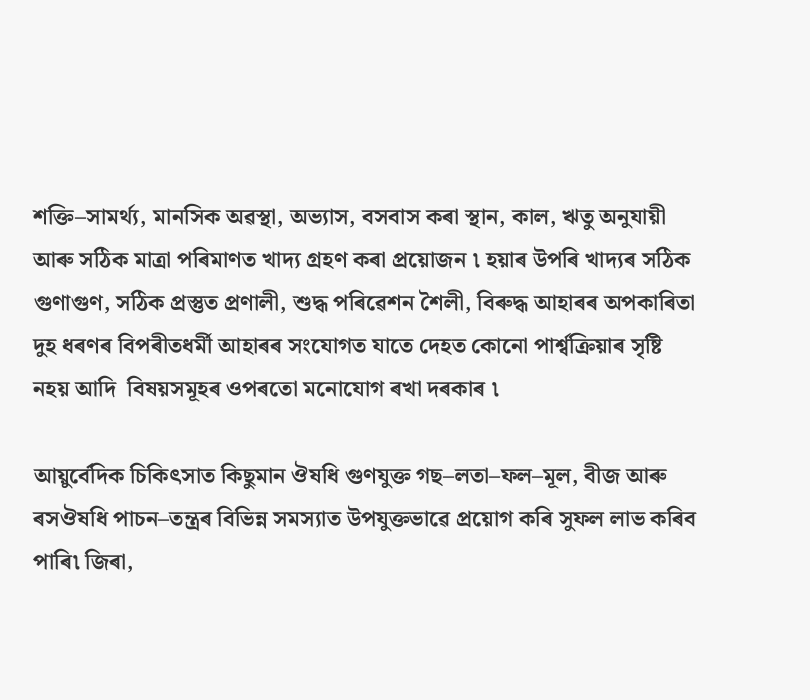শক্তি–সামর্থ্য, মানসিক অৱস্থা, অভ্যাস, বসবাস কৰা স্থান, কাল, ঋতু অনুযায়ী আৰু সঠিক মাত্রা পৰিমাণত খাদ্য গ্রহণ কৰা প্রয়োজন ৷ হয়াৰ উপৰি খাদ্যৰ সঠিক গুণাগুণ, সঠিক প্রস্তুত প্রণালী, শুদ্ধ পৰিৱেশন শৈলী, বিৰুদ্ধ আহাৰৰ অপকাৰিতা দুহ ধৰণৰ বিপৰীতধর্মী আহাৰৰ সংযোগত যাতে দেহত কোনো পার্শ্বক্রিয়াৰ সৃষ্টি নহয় আদি  বিষয়সমূহৰ ওপৰতো মনোযোগ ৰখা দৰকাৰ ৷

আয়ুর্বেদিক চিকিৎসাত কিছুমান ঔষধি গুণযুক্ত গছ–লতা–ফল–মূল, বীজ আৰু ৰসঔষধি পাচন–তন্ত্রৰ বিভিন্ন সমস্যাত উপযুক্তভাৱে প্রয়োগ কৰি সুফল লাভ কৰিব পাৰি৷ জিৰা,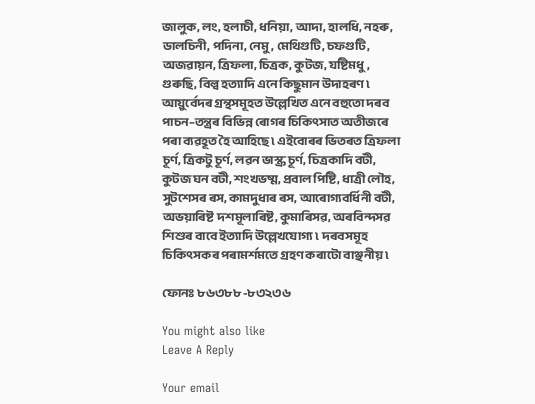জালুক, লং, হলাচী, ধনিয়া, আদা, হালধি, নহৰু, ডালচিনী, পদিনা, নেমু, মেথিগুটি, চফগুটি, অজৱায়ন, ত্রিফলা, চিত্রক, কুটজ, যষ্টিমধু, গুৰুছি, বিল্ব হত্যাদি এনে কিছুমান উদাহৰণ ৷ আয়ুর্বেদৰ গ্রন্থসমূহত উল্লেখিত এনে বহুতো দৰব পাচন–তন্ত্রৰ বিভিন্ন ৰোগৰ চিকিৎসাত অতীজৰে পৰা ব্যৱহূত হৈ আহিছে ৷ এইবোৰৰ ভিতৰত ত্রিফলা চূর্ণ, ত্রিকটু চূর্ণ, লৱন ভাস্ক্ৰ চূর্ণ, চিত্রকাদি বটী, কুটজ ঘন বটী, শংখভষ্ম, প্রবাল পিষ্টি, ধাত্রী লৌহ, সুটশেসৰ ৰস, কামদুধাৰ ৰস, আৰোগ্যবর্ধিনী বটী, অভয়াৰিষ্ট  দশমূলাৰিষ্ট, কুমাৰিসৱ, অৰবিন্দসৱ শিশুৰ বাবে ইত্যাদি উল্লেখযোগ্য ৷  দৰবসমূহ চিকিৎসকৰ পৰামর্শমতে গ্রহণ কৰাটো বাঞ্ছনীয় ৷

ফোনঃ ৮৬৩৮৮-৮৩২৩৬

You might also like
Leave A Reply

Your email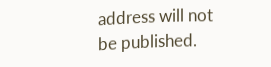address will not be published.